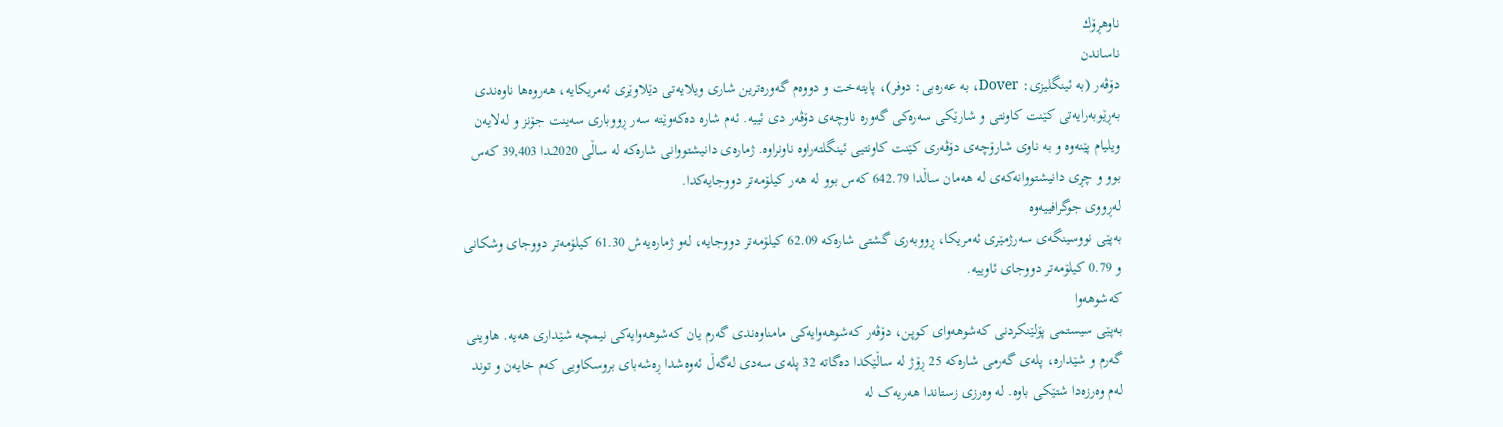ناوهڕۆك
ناساندن
دۆڤەر (بە ئینگلیزی: Dover، بە عەرەبی: دوفر)، پایتەخت و دووەم گەورەترین شاری ویلایەتی دێلاوێری ئەمریکایە، هەروەها ناوەندی بەڕێوبەرایەتی کێنت کاونتی و شارێکی سەرەکی گەورە ناوچەی دۆڤەر دی ئییە. ئەم شارە دەکەوێتە سەر ڕووباری سەینت جۆنز و لەلایەن ویلیام پێنەوە و بە ناوی شارۆچەی دۆڤەری کێنت کاونتیی ئینگلتەراوە ناونراوە. ژمارەی دانیشتووانی شارەکە لە ساڵی 2020ـدا 39,403 کەس بوو و چڕی دانیشتووانەکەی لە هەمان ساڵدا 642.79 کەس بوو لە هەر کیلۆمەتر دووجایەکدا.
لەڕووی جوگرافییەوە
بەپێی نووسینگەی سەرژمێری ئەمریکا، ڕووبەری گشتی شارەکە 62.09 کیلۆمەتر دووجایە، لەو ژمارەیەش 61.30 کیلۆمەتر دووجای وشکانی و 0.79 کیلۆمەتر دووجای ئاوییە.
کەشوهەوا
بەپێی سیستمی پۆلێنکردنی کەشوهەوای کوپن، دۆڤەر کەشوهەوایەکی مامناوەندی گەرم یان کەشوهەوایەکی نیمچە شێداری هەیە. هاوینی گەرم و شێدارە، پلەی گەرمی شارەکە 25 ڕۆژ لە ساڵێکدا دەگاتە 32 پلەی سەدی لەگەڵ ئەوەشدا ڕەشەبای بروسکاویی کەم خایەن و توند لەم وەرزەدا شتێکی باوە. لە وەرزی زستاندا هەریەک لە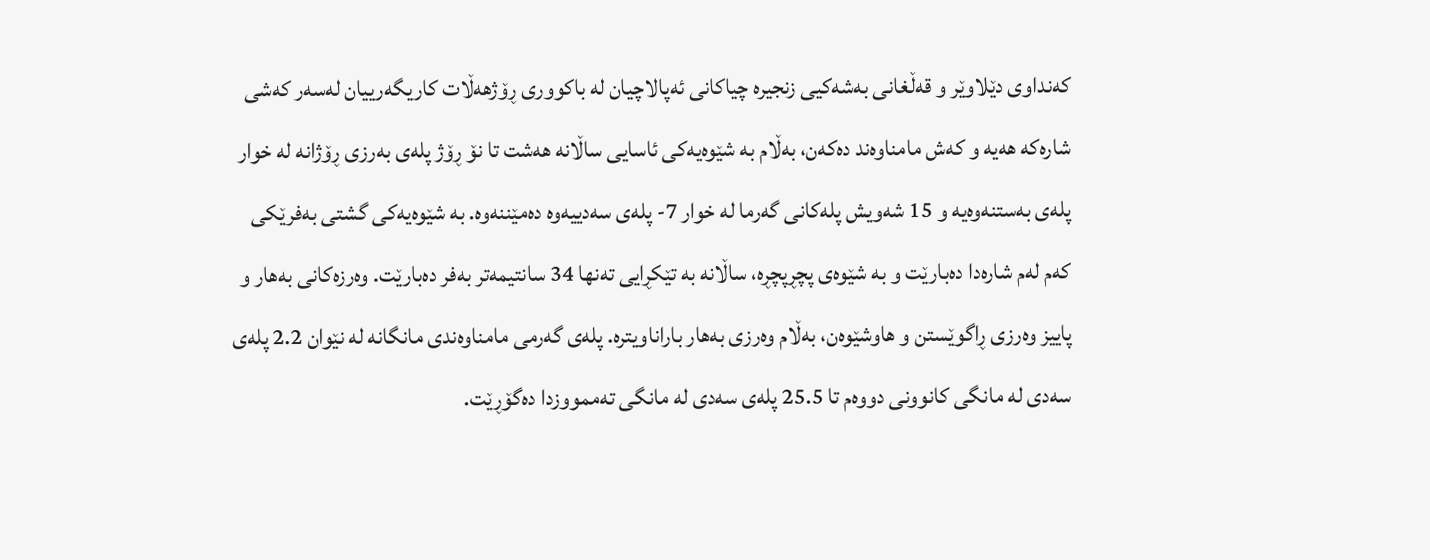کەنداوی دێلاوێر و قەڵغانی بەشەکیی زنجیرە چیاکانی ئەپالاچیان لە باکووری ڕۆژهەڵات کاریگەرییان لەسەر کەشی شارەکە هەیە و کەش مامناوەند دەکەن، بەڵام بە شێوەیەکی ئاسایی ساڵانە هەشت تا نۆ ڕۆژ پلەی بەرزی ڕۆژانە لە خوار پلەی بەستنەوەیە و 15 شەویش پلەکانی گەرما لە خوار 7- پلەی سەدییەوە دەمێننەوە. بە شێوەیەکی گشتی بەفرێکی کەم لەم شارەدا دەبارێت و بە شێوەی پچڕپچڕە، ساڵانە بە تێکڕایی تەنها 34 سانتیمەتر بەفر دەبارێت. وەرزەکانی بەهار و پاییز وەرزی ڕاگوێستن و هاوشێوەن، بەڵام وەرزی بەهار باراناویترە. پلەی گەرمی مامناوەندی مانگانە لە نێوان 2.2 پلەی سەدی لە مانگی کانوونی دووەم تا 25.5 پلەی سەدی لە مانگی تەممووزدا دەگۆڕێت.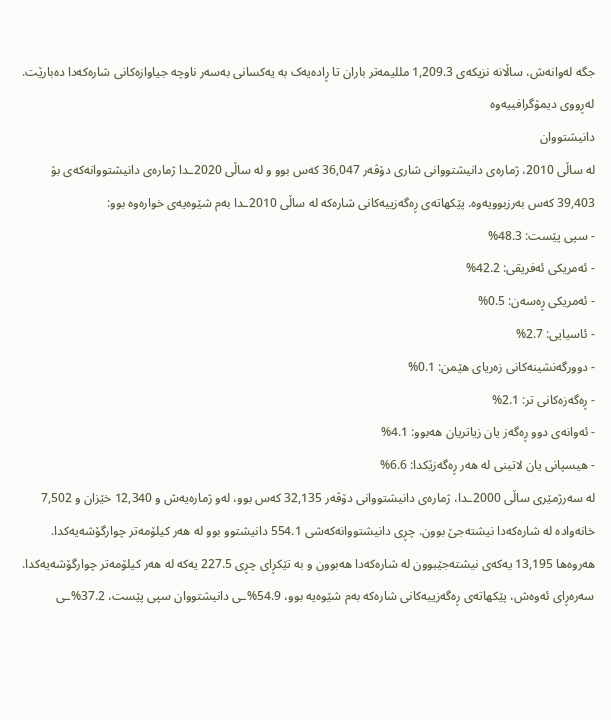جگە لەوانەش، ساڵانە نزیکەی 1,209.3 مللیمەتر باران تا ڕادەیەک بە یەکسانی بەسەر ناوچە جیاوازەکانی شارەکەدا دەبارێت.
لەڕووی دیمۆگرافییەوە
دانیشتووان
لە ساڵی 2010، ژمارەی دانیشتووانی شاری دۆڤەر 36,047 کەس بوو و لە ساڵی 2020ـدا ژمارەی دانیشتووانەکەی بۆ 39,403 کەس بەرزبوویەوە. پێکهاتەی ڕەگەزییەکانی شارەکە لە ساڵی 2010ـدا بەم شێوەیەی خوارەوە بوو:
- سپی پێست: 48.3%
- ئەمریکی ئەفریقی: 42.2%
- ئەمریکی ڕەسەن: 0.5%
- ئاسیایی: 2.7%
- دوورگەنشینەکانی زەریای هێمن: 0.1%
- ڕەگەزەکانی تر: 2.1%
- ئەوانەی دوو ڕەگەز یان زیاتریان هەبوو: 4.1%
- هیسپانی یان لاتینی لە هەر ڕەگەزێکدا: 6.6%
لە سەرژمێری ساڵی 2000ـدا، ژمارەی دانیشتووانی دۆڤەر 32,135 کەس بوو، لەو ژمارەیەش و 12,340 خێزان و 7,502 خانەوادە لە شارەکەدا نیشتەجێ بوون. چڕی دانیشتووانەکەشی 554.1 دانیشتوو بوو لە هەر کیلۆمەتر چوارگۆشەیەکدا. هەروەها 13,195 یەکەی نیشتەجێبوون لە شارەکەدا هەبوون و بە تێکڕای چڕی 227.5 یەکە لە هەر کیلۆمەتر چوارگۆشەیەکدا. سەرەڕای ئەوەش، پێکهاتەی ڕەگەزییەکانی شارەکە بەم شێوەیە بوو، 54.9%ـی دانیشتووان سپی پێست، 37.2%ـی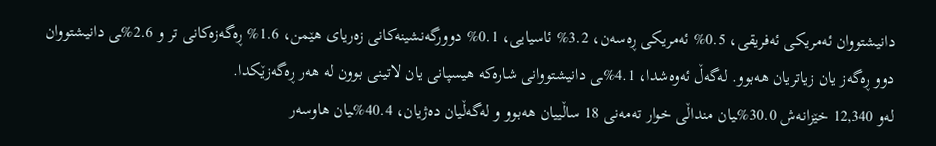دانیشتووان ئەمریکی ئەفریقی، 0.5% ئەمریکی ڕەسەن، 3.2% ئاسیایی، 0.1% دوورگەنشینەکانی زەریای هێمن، 1.6% ڕەگەزەکانی تر و 2.6%ـی دانیشتووان دوو ڕەگەز یان زیاتریان هەبوو. لەگەڵ ئەوەشدا، 4.1%ـی دانیشتووانی شارەکە هیسپانی یان لاتینی بوون لە هەر ڕەگەزێکدا.
لەو 12,340 خێزانەش 30.0%ـیان منداڵی خوار تەمەنی 18 ساڵییان هەبوو و لەگەڵیان دەژیان، 40.4%ـیان هاوسەر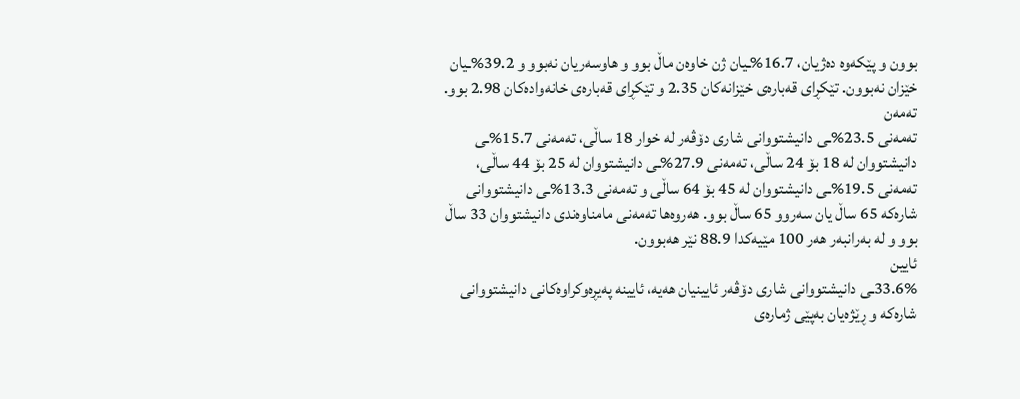بوون و پێکەوە دەژیان، 16.7%ـیان ژن خاوەن ماڵ بوو و هاوسەریان نەبوو و 39.2%ـیان خێزان نەبوون. تێکڕای قەبارەی خێزانەکان 2.35 و تێکڕای قەبارەی خانەوادەکان 2.98 بوو.
تەمەن
تەمەنی 23.5%ـی دانیشتووانی شاری دۆڤەر لە خوار 18 ساڵی، تەمەنی 15.7%ـی دانیشتووان لە 18 بۆ 24 ساڵی، تەمەنی 27.9%ـی دانیشتووان لە 25 بۆ 44 ساڵی، تەمەنی 19.5%ـی دانیشتووان لە 45 بۆ 64 ساڵی و تەمەنی 13.3%ـی دانیشتووانی شارەکە 65 ساڵ یان سەروو 65 ساڵ بوو. هەروەها تەمەنی مامناوەندی دانیشتووان 33 ساڵ بوو و لە بەرانبەر هەر 100 مێیەکدا 88.9 نێر هەبوون.
ئایین
33.6%ـی دانیشتووانی شاری دۆڤەر ئایینیان هەیە، ئایینە پەیڕەوکراوەکانی دانیشتووانی شارەکە و ڕێژەیان بەپێی ژمارەی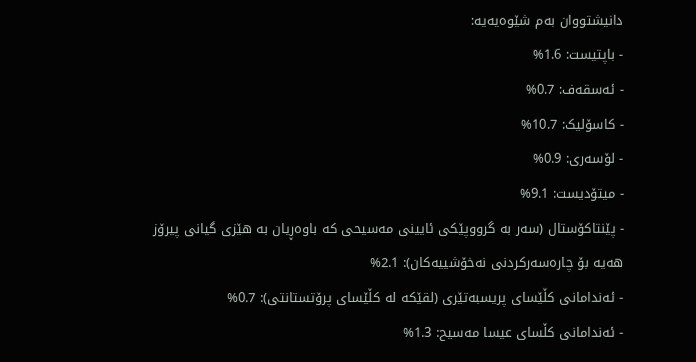دانیشتووان بەم شێوەیەیە:
- باپتیست: 1.6%
- ئەسقەف: 0.7%
- کاسۆلیک: 10.7%
- لۆسەری: 0.9%
- میتۆدیست: 9.1%
- پێنتاکۆستال (سەر بە گرووپێکی ئایینی مەسیحی کە باوەڕیان بە هێزی گیانی پیرۆز هەیە بۆ چارەسەرکردنی نەخۆشییەکان): 2.1%
- ئەندامانی کڵێسای پریسبەتێری (لقێکە لە کڵێسای پرۆتستانتی): 0.7%
- ئەندامانی کڵسای عیسا مەسیح: 1.3%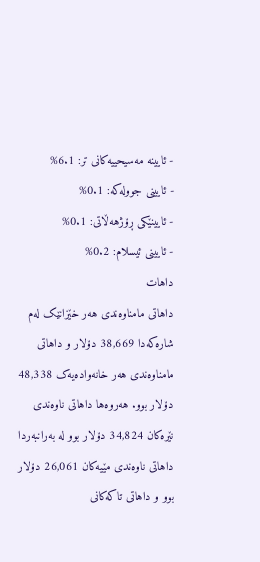- ئایینە مەسیحییەکانی تر: 6.1%
- ئایینی جوولەکه: 0.1%
- ئایینێکی ڕۆژهەڵاتی: 0.1%
- ئایینی ئیسلام: 0.2%
داهات
داهاتی مامناوەندی هەر خێزانێک لەم شارەکەدا 38,669 دۆلار و داهاتی مامناوەندی هەر خانەوادەیەک 48,338 دۆلار بوو. هەروەها داهاتی ناوەندی نێرەکان 34,824 دۆلار بوو لە بەرانبەردا داهاتی ناوەندی مێیەکان 26,061 دۆلار بوو و داهاتی تاکەکانی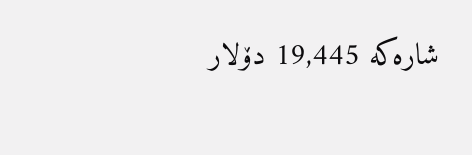شارەکە 19,445 دۆلار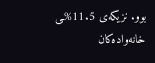بوو. نزیکەی 11.5%ـی خانەوادەکان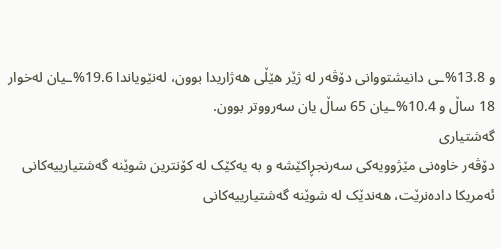و 13.8%ـی دانیشتووانی دۆڤەر لە ژێر هێڵی هەژاریدا بوون، لەنێویاندا 19.6%ـیان لەخوار 18 ساڵ و 10.4%ـیان 65 ساڵ یان سەرووتر بوون.
گەشتیاری
دۆڤەر خاوەنی مێژوویەکی سەرنجڕاکێشە و بە یەکێک لە کۆنترین شوێنە گەشتیارییەکانی ئەمریکا دادەنرێت، هەندێک لە شوێنە گەشتیارییەکانی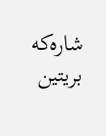شارەکە بریتین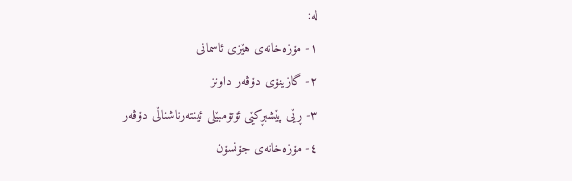لە:
١- مۆزەخانەی هێزی ئاسمانی
٢- گازینۆی دۆڤەر داونز
٣- ڕێی پێشبڕکێی ئۆتۆمبێلی ئینتەرناشناڵی دۆڤەر
٤- مۆزەخانەی جۆنسۆن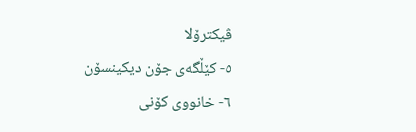ڤیکترۆلا
٥- کێڵگەی جۆن دیکینسۆن
٦- خانووی کۆنی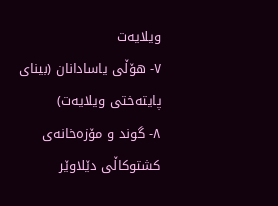ویلایەت
٧- هۆڵی یاسادانان (بینای پایتەختی ویلایەت)
٨- گوند و مۆزەخانەی کشتوکاڵی دێلاوێر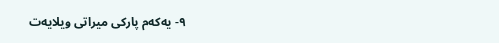٩- یەکەم پارکی میراتی ویلایەت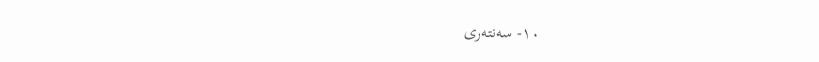١٠- سەنتەری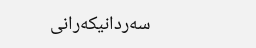سەردانیکەرانی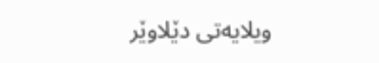ویلایەتی دێلاوێر